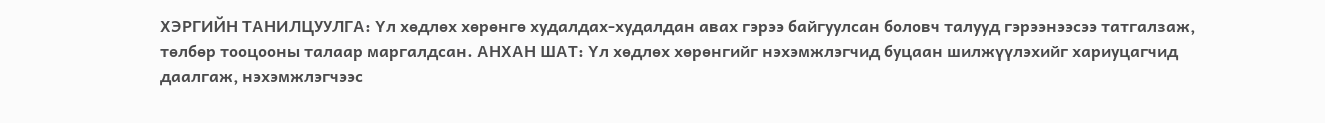ХЭРГИЙН ТАНИЛЦУУЛГА: Үл хөдлөх хөрөнгө худалдах-худалдан авах гэрээ байгуулсан боловч талууд гэрээнээсээ татгалзаж, төлбөр тооцооны талаар маргалдсан. АНХАН ШАТ: Үл хөдлөх хөрөнгийг нэхэмжлэгчид буцаан шилжүүлэхийг хариуцагчид даалгаж, нэхэмжлэгчээс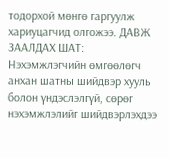тодорхой мөнгө гаргуулж хариуцагчид олгожээ. ДАВЖ ЗААЛДАХ ШАТ: Нэхэмжлэгчийн өмгөөлөгч анхан шатны шийдвэр хууль болон үндэслэлгүй, сөрөг нэхэмжлэлийг шийдвэрлэхдээ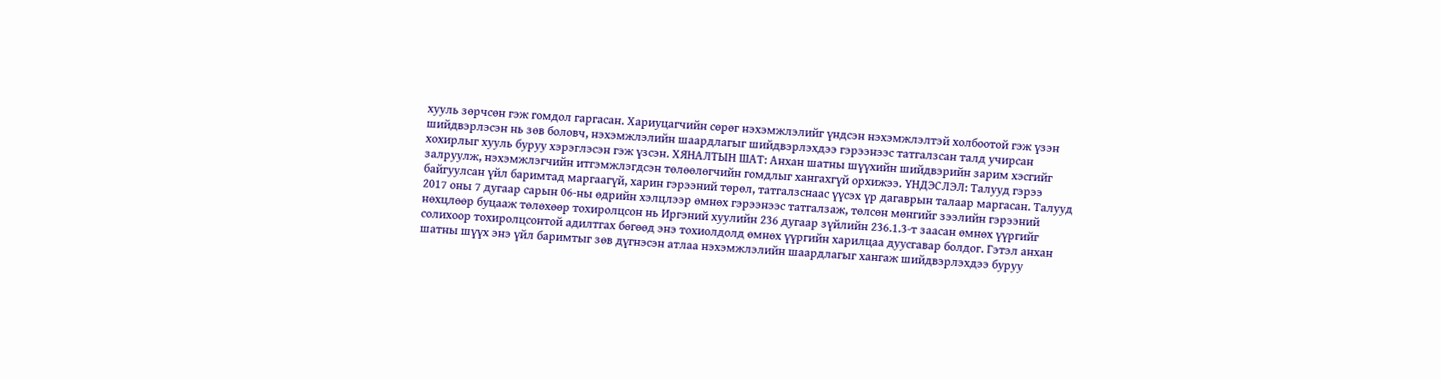хууль зөрчсөн гэж гомдол гаргасан. Хариуцагчийн сөрөг нэхэмжлэлийг үндсэн нэхэмжлэлтэй холбоотой гэж үзэн шийдвэрлэсэн нь зөв боловч, нэхэмжлэлийн шаардлагыг шийдвэрлэхдээ гэрээнээс татгалзсан талд учирсан хохирлыг хууль буруу хэрэглэсэн гэж үзсэн. ХЯНАЛТЫН ШАТ: Анхан шатны шүүхийн шийдвэрийн зарим хэсгийг залруулж, нэхэмжлэгчийн итгэмжлэгдсэн төлөөлөгчийн гомдлыг хангахгүй орхижээ. ҮНДЭСЛЭЛ: Талууд гэрээ байгуулсан үйл баримтад маргаагүй, харин гэрээний төрөл, татгалзснаас үүсэх үр дагаврын талаар маргасан. Талууд 2017 оны 7 дугаар сарын 06-ны өдрийн хэлцлээр өмнөх гэрээнээс татгалзаж, төлсөн мөнгийг зээлийн гэрээний нөхцлөөр буцааж төлөхөөр тохиролцсон нь Иргэний хуулийн 236 дугаар зүйлийн 236.1.3-т заасан өмнөх үүргийг солихоор тохиролцсонтой адилтгах бөгөөд энэ тохиолдолд өмнөх үүргийн харилцаа дуусгавар болдог. Гэтэл анхан шатны шүүх энэ үйл баримтыг зөв дүгнэсэн атлаа нэхэмжлэлийн шаардлагыг хангаж шийдвэрлэхдээ буруу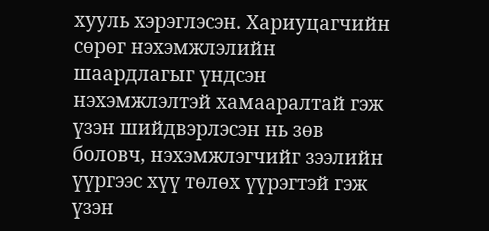хууль хэрэглэсэн. Хариуцагчийн сөрөг нэхэмжлэлийн шаардлагыг үндсэн нэхэмжлэлтэй хамааралтай гэж үзэн шийдвэрлэсэн нь зөв боловч, нэхэмжлэгчийг зээлийн үүргээс хүү төлөх үүрэгтэй гэж үзэн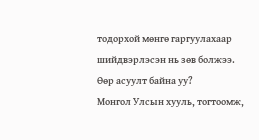тодорхой мөнгө гаргуулахаар шийдвэрлэсэн нь зөв болжээ.
Өөр асуулт байна уу?
Монгол Улсын хууль, тогтоомж,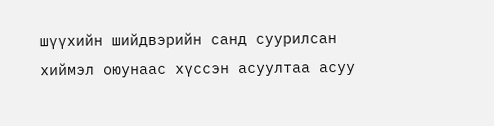шүүхийн шийдвэрийн санд суурилсан хиймэл оюунаас хүссэн асуултаа асуу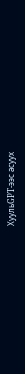ХуульGPT-ээс асуух